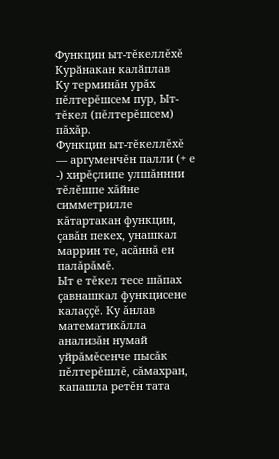Функцин ыт-тĕкеллĕхĕ
Курӑнакан калӑплав
Ку терминăн урăх пĕлтерĕшсем пур, Ыт-тĕкел (пĕлтерĕшсем) пăхăр.
Функцин ыт-тĕкеллĕхĕ — аргуменчĕн палли (+ е -) хирĕçлипе улшăннни тĕлĕшпе хăйне симметрилле кăтартакан функцин, çавăн пекех, унашкал маррин те, асăннă ен палăрăмĕ.
Ыт е тĕкел тесе шăпах çавнашкал функцисене калаççĕ. Ку ăнлав математикăлла анализăн нумай уйрăмĕсенче пысăк пĕлтерĕшлĕ, сăмахран, капашла ретĕн тата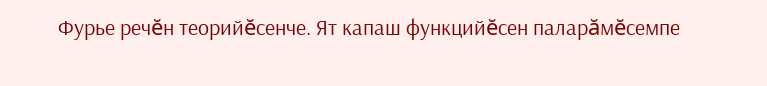Фурье речĕн теорийĕсенче. Ят капаш функцийĕсен паларăмĕсемпе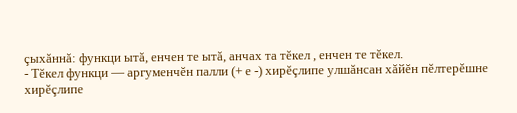çыхăннă: функци ытă, енчен те ытă, анчах та тĕкел , енчен те тĕкел.
- Тĕкел функци — аргуменчĕн палли (+ е -) хирĕçлипе улшăнсан хăйĕн пĕлтерĕшне хирĕçлипе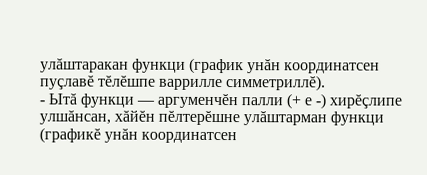улăштаракан функци (график унăн координатсен пуçлавĕ тĕлĕшпе варрилле симметриллĕ).
- Ытă функци — аргуменчĕн палли (+ е -) хирĕçлипе улшăнсан, хăйĕн пĕлтерĕшне улăштарман функци (графикĕ унăн координатсен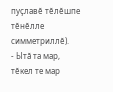пуçлавĕ тĕлĕшпе тĕнĕлле симметриллĕ).
- Ытă та мар, тĕкел те мар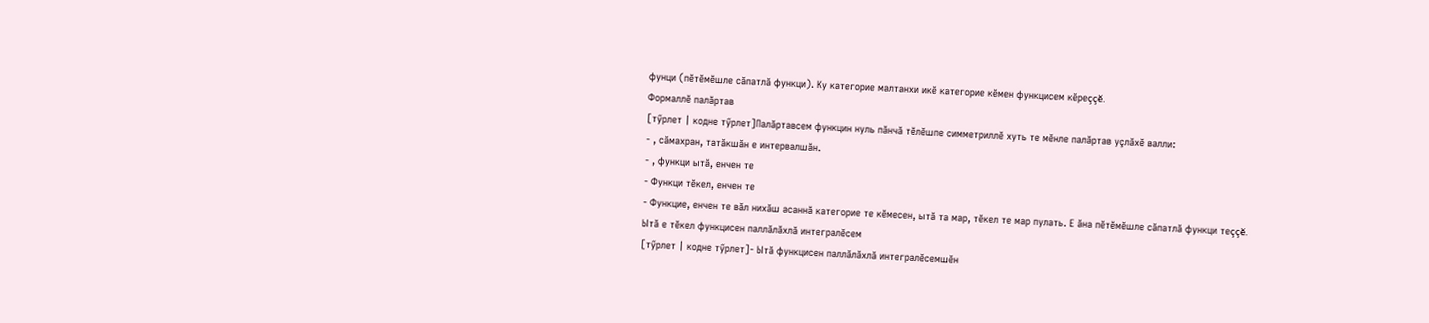фунци (пĕтĕмĕшле сăпатлă функци). Ку категорие малтанхи икĕ категорие кĕмен функцисем кĕреççĕ.
Формаллĕ палăртав
[тӳрлет | кодне тӳрлет]Палăртавсем функцин нуль пăнчă тĕлĕшпе симметриллĕ хуть те мĕнле палăртав уçлăхĕ валли:
- , сăмахран, татăкшăн е интервалшăн.
- , функци ытă, енчен те
- Функци тĕкел, енчен те
- Функциe, енчен те вăл нихăш асаннă категорие те кĕмесен, ытă та мар, тĕкел те мар пулать. Е ăна пĕтĕмĕшле сăпатлă функци теççĕ.
Ытă е тĕкел функцисен паллăлăхлă интегралĕсем
[тӳрлет | кодне тӳрлет]- Ытă функцисен паллăлăхлă интегралĕсемшĕн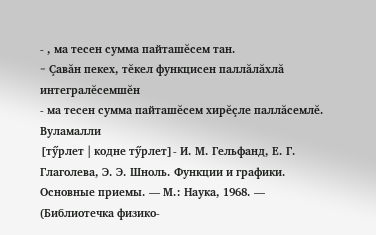- , ма тесен сумма пайташĕсем тан.
- Çавăн пекех, тĕкел функцисен паллăлăхлă интегралĕсемшĕн
- ма тесен сумма пайташĕсем хирĕçле паллăсемлĕ.
Вуламалли
[тӳрлет | кодне тӳрлет]- И. М. Гельфанд, Е. Г. Глаголева, Э. Э. Шноль. Функции и графики. Основные приемы. — М.: Наука, 1968. — (Библиотечка физико-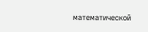математической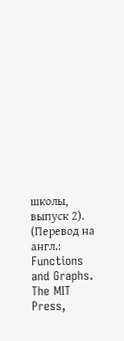школы, выпуск 2). (Перевод на англ.: Functions and Graphs. The MIT Press,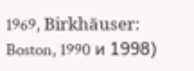1969, Birkhäuser: Boston, 1990 и 1998)